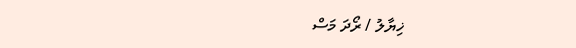ޚިޔާލު / ރޯދަ މަސް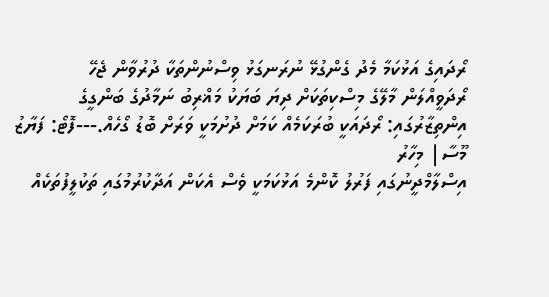ރޯދައިގެ އަޅުކަމާ މެދު ގެންގުޅޭ ނުރަނގަޅު ވިސްނުންތަކާ ދުރުވާން ޖެހޭ
ރޯދަވީއްލަން މާލޭގެ މިސްކިތަކަށް ދިޔަ ބަޔަކު މަޣްރިބު ނަމާދުގެ ބަންގީގެ އިންތިޒާރުގައި: ރޯދައަކީ ބުރަކަމެއް ކަމަށް ދުށުމަކީ ވަރަށް ބޮޑު ގޯހެއް.---ފޮޓޯ: ފަޔާޒު މޫސާ| މިހާރު
އިސްލާމްދީނުގައި ފަރުލު ކޮންމެ އަޅުކަމަކީ ވެސް އެކަން އަދާކުރުމުގައި ތަކުލީފުތަކެއް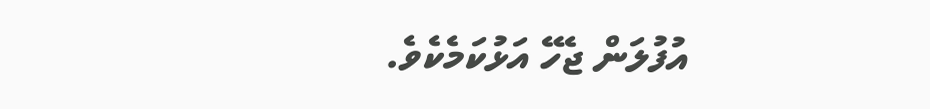އުފުލަން ޖެހޭ އަޅުކަމެކެވެ.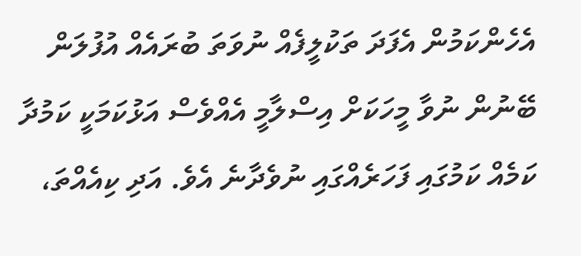އެހެންކަމުން އެފަދަ ތަކުލީފެއް ނުވަތަ ބުރައެއް އުފުލަން ބޭނުން ނުވާ މީހަކަށް އިސްލާމީ އެއްވެސް އަޅުކަމަކީ ކަމުދާ ކަމެއް ކަމުގައި ފަހަރެއްގައި ނުވެދާނެ އެވެ. އަދި ކިއެއްތަ،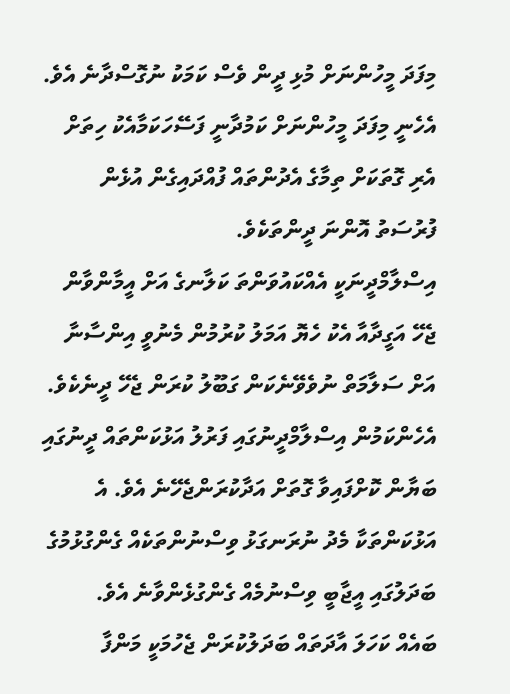މިފަދަ މީހުންނަށް މުޅި ދީން ވެސް ކަމަކު ނުގޮސްދާނެ އެވެ. އެހެނީ މިފަދަ މީހުންނަށް ކަމުދާނީ ފަސޭހަކަމާއެކު ހިތަށް އެރި ގޮތަކަށް ތިމާގެ އެދުންތައް ފުއްދައިގެން އުޅެން ފުރުސަތު އޮންނަ ދީންތަކެވެ.
އިސްލާމްދީނަކީ އެއްކައުވަންތަ ކަލާނގެ އަށް އީމާންވާން ޖެހޭ އަގީދާއާ އެކު ހެޔޮ އަމަލު ކުރުމުން މެނުވީ އިންސާނާ އަށް ސަލާމަތް ނުވެވޭނެކަން ގަބޫލު ކުރަން ޖެހޭ ދީނެކެވެ. އެހެންކަމުން އިސްލާމްދީނުގައި ފަރުލު އަޅުކަންތައް ދީނުގައި ބަޔާން ކޮށްފައިވާ ގޮތަށް އަދާކުރަންޖެހޭނެ އެވެ. އެ އަޅުކަންތަކާ މެދު ނުރަނގަޅު ވިސްނުންތަކެއް ގެންގުޅުމުގެ ބަދަލުގައި އީޖާބީ ވިސްނުމެއް ގެންގުޅެންވާނެ އެވެ.
ބައެއް ކަހަލަ އާދަތައް ބަދަލުކުރަން ޖެހުމަކީ މަންފާ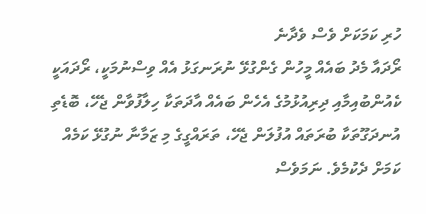ހުރި ކަމަކަށް ވެސް ވެދާނެ
ރޯދައާ މެދު ބައެއް މީހުން ގެންގުޅޭ ނުރަނގަޅު އެއް ވިސްނުމަކީ، ރޯދައަކީ ކެއުންބުއިމާއި ދިރިއުޅުމުގެ އެހެން ބައެއް އާދަތަކާ ހިލާފުވާން ޖެހޭ، ބޮޑެތި އުނދަގޫތަކާ ބުރަތައް އުފުލަން ޖެހޭ، ތަރައްގީގެ މި ޒަމާނާ ނުގުޅޭ ކަމެއް ކަމަށް ދެކުމެވެ. ނަމަވެސް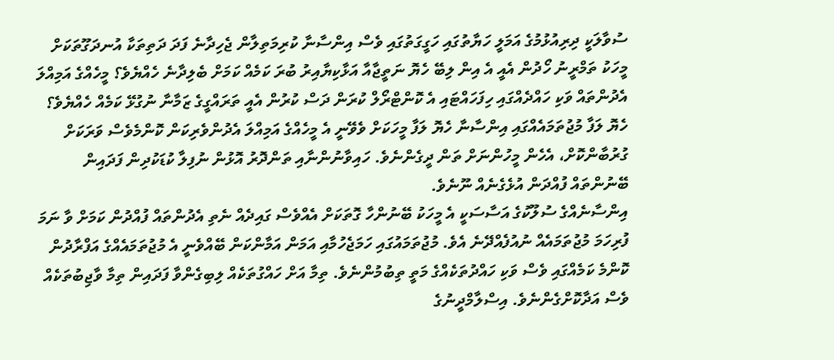ސުވާލަކީ ދިރިއުޅުމުގެ އަމަލީ ހަޔާތުގައި ހަގީގަތުގައި ވެސް އިންސާނާ ކުރިމަތިލާން ޖެހިދާނެ ފަދަ ދަތިތަކާ އުނދަގޫތަކަށް މީހަކު ތަމްރީނު ހޯދުން އެއީ އެ އިން ލިބޭ ހެޔޮ ނަތީޖާއާ އަޅާކިޔާއިރު ބުރަ ކަމެއް ކަމަށް ބެލިދާނެ ހެއްޔެވެ؟ މީހެއްގެ އަމިއްލަ އެދުންތައް ވަކި ހައްދެއްގައި ހިފަހައްޓައި އެ ކޮންޓްރޯލް ކުރަން ދަސް ކުރުން އެއީ ތަރައްގީގެ ޒަމާނާ ނުގުޅޭ ކަމެއް ހެއްޔެވެ؟ ހެޔޮ ލަފާ މުޖުތަމައެއްގައި އިންސާނާ ހެޔޮ ލަފާ މީހަކަށް ވެވޭނީ އެ މީހެއްގެ އަމިއްލަ އެދުންވެރިކަން ކޮންމެވެސް ވަރަކަށް ގުރުބާންކޮށް، އެހެން މީހުންނަށް ތަން ދީގެންނެވެ. ހައިވާނުންނާއި ތަންދޮރު އޮޅުން ނުފިލާ ކުޑަކުދިން ފަދައިން ބޭނުންތައް ފުއްދަން އުޅެގެނެއް ނޫނެވެ.
އިންސާނެއްގެ ސުލޫކުގެ އަސާސަކީ އެ މީހަކު ބޭނުންހާ ގޮތަކަށް އެއްވެސް ގައިދެއް ނެތި އެދުންތައް ފުއްދުން ކަމަށް ވާ ނަމަ ފުރިހަމަ މުޖުތަމައެއް ނުއުފެއްދޭނެ އެވެ. މުޖުތަމައުގައި ހަމަޖެހުމާއި އަމަން އަމާންކަން ބޭއްވެނީ އެ މުޖުތަމައެއްގެ އަފްރާދުން ކޮންމެ ކަމެއްގައި ވެސް ވަކި ހައްދުތަކެއްގެ މަތީ ތިބުމުންނެވެ. ތިމާ އަށް ހައްގުތަކެއް ލިބިގެންވާ ފަދައިން ތިމާ ވާޖިބުތަކެއް ވެސް އަދާކޮށްގެންނެވެ. އިސްލާމްދީނުގެ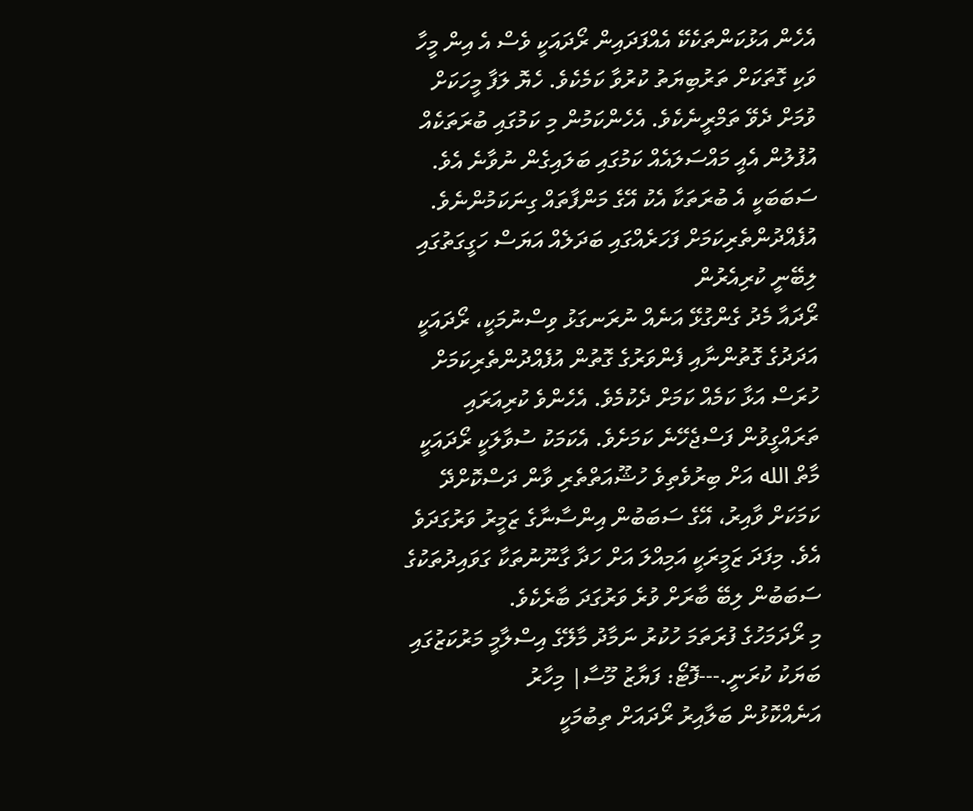އެހެން އަޅުކަންތަކެކޭ އެއްފަދައިން ރޯދައަކީ ވެސް އެ އިން މީހާ ވަކި ގޮތަކަށް ތަރުބިޔަތު ކުރުވާ ކަމެކެވެ. ހެޔޮ ލަފާ މީހަކަށް ވުމަށް ދެވޭ ތަމްރީނެކެވެ. އެހެންކަމުން މި ކަމުގައި ބުރަތަކެއް އުފުލުން އެއީ މައްސަލައެއް ކަމުގައި ބަލައިގެން ނުވާނެ އެވެ. ސަބަބަކީ އެ ބުރަތަކާ އެކު އޭގެ މަންފާތައް ގިނަކަމުންނެވެ.
އުފެއްދުންތެރިކަމަށް ފަހަރެއްގައި ބަދަލެއް އަޔަސް ހަގީގަތުގައި ލިބޭނީ ކުރިއެރުން
ރޯދައާ މެދު ގެންގުޅޭ އަނެއް ނުރަނގަޅު ވިސްނުމަކީ، ރޯދައަކީ އަދަދުގެ ގޮތުންނާއި ފެންވަރުގެ ގޮތުން އުފެއްދުންތެރިކަމަށް ހުރަސް އަޅާ ކަމެއް ކަމަށް ދެކުމެވެ. އެހެންވެ ކުރިއަރައި ތަރައްގީވުން ފަސްޖެހޭނެ ކަމަށެވެ. އެކަމަކު ސުވާލަކީ ރޯދައަކީ މާތް الله އަށް ބިރުވެތިވެ ހުޝޫއަތްތެރި ވާން ދަސްކޮށްދޭ ކަމަކަށް ވާއިރު، އޭގެ ސަބަބުން އިންސާނާގެ ޒަމީރު ވަރުގަދަވެ އެވެ. މިފަދަ ޒަމީރަކީ އަމިއްލަ އަށް ހަދާ ގާނޫނުތަކާ ގަވައިދުތަކުގެ ސަބަބުން ލިބޭ ބާރަށް ވުރެ ވަރުގަދަ ބާރެކެވެ.
މި ރޯދަމަހުގެ ފުރަތަމަ ހުކުރު ނަމާދު މާލޭގެ އިސްލާމީ މަރުކަޒުގައި ބަޔަކު ކުރަނީ.---ފޮޓޯ: ފަޔާޒު މޫސާ| މިހާރު
އަނެއްކޮޅުން ބަލާއިރު ރޯދައަށް ތިބުމަކީ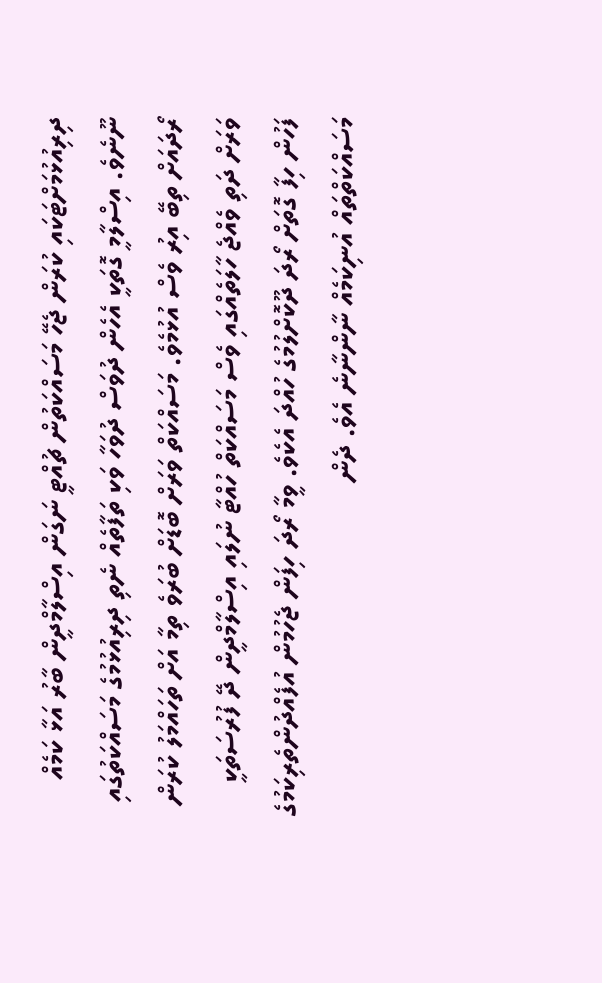ދިރިއުޅުމަށްޓަކައި ކުރަން ޖެހޭ މަސައްކަތުން ޗުއްޓީ ނަގަން އިސްލާމްދީން ބާރު އަޅާ ކަމެއް ނޫނެވެ. އިސްލާމީ ގޮތަކީ އެހެން ދުވަސް ދުވަހާ ވަކި ތަފާތެއް ނެތި ދިރިއުޅުމުގެ މަސައްކަތުގައި ރޯދައަށް ތިބޭ އިރު ވެސް އުޅުމެވެ. މަސައްކަތް ވަރަށް ބޮޑަށް ބުރަވެ ތިމާ އަށް ތަހައްމަލު ކުރަން ވަރަށް ދަތި ވެއްޖެ ހާލަތެއްގައި ވެސް މަސައްކަތް ހުއްޓާ ނުލައި އިސްލާމްދީން ދޭ ފުރުސަތަކީ ފަހުން ހިފާ ގޮތަށް ރޯދަ ދޫކޮށްލުމުގެ ހުއްދަ އެކެވެ. ވީމާ ރޯދަ ހިފަން ޖެހުމުން އުފެއްދުންތެރިކަމުގެ މަސައްކަތްތައް އުނިކަމެއް ނާންނާނެ އެވެ. ދެން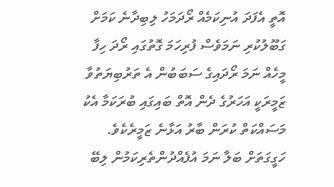އޮތީ އެފަދަ އުނިކަމެއް ރޯދަމަހު ލިބިދާނެ ކަމަށް ގަބޫލުކުރި ނަމަވެސް ފުރިހަމަ ގޮތުގައި ރޯދަ ހިފާ މީހެއް ނަމަ ރޯދައިގެ ސަބަބުން އެ ތަރުބިޔަތުވާ ޒަމީރަކީ އަހަރުގެ ދެން އޮތް ބައިގައި ބުރަކަމާ އެކު މަސައްކަތް ކުރަން ބާރު އަޅާނެ ޒަމީރެކެވެ.
ހަގީގަތަށް ބަލާ ނަމަ އުފެއްދުންތެރިކަމުން ލިބޭ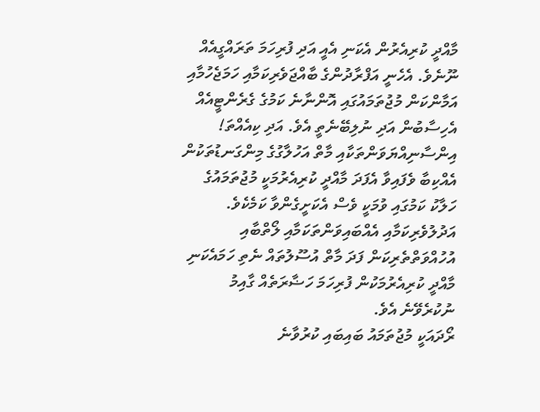މާއްދީ ކުރިއެރުން އެކަނި އެއީ އަދި ފުރިހަމަ ތަރައްގީއެއް ނޫނެވެ. އެހެނީ އަފްރާދުންގެ ބާއްޖަވެރިކަމާއި ހަމަޖެހުމާއި އަމާންކަން މުޖުތަމައުގައި އޮންނާނެ ކަމުގެ ގެރެންޓީއެއް އެހިސާބުން އަދި ނުލިބޭނެތީ އެވެ. އަދި ކިއެއްތަ! އިންސާނިއްޔަވަންތަކާއި މާތް އަހުލާގުގެ މިންގަނޑުތަކުން އެއްކިބާ ވެފައިވާ އެފަދަ މާއްދީ ކުރިއެރުމަކީ މުޖުތަމައުގެ ހަލާކު ކަމުގައި ވުމަކީ ވެސް އެކަށީގެންވާ ކަމެކެވެ. އަދުލުވެރިކަމާއި އެއްބައިވަންތަކަމާއި ލޯތްބާއި އުހުއްވަތްތެރިކަން ފަދަ މާތް އުސޫލުތައް ނެތި ހަމައެކަނި މާއްދީ ކުރިއެރުމަކުން ފުރިހަމަ ހަޟާރަތެއް ގާއިމު ނުކުރެވޭނެ އެވެ.
ރޯދައަކީ މުޖުތަމައު ބައިބައި ކުރުވާނެ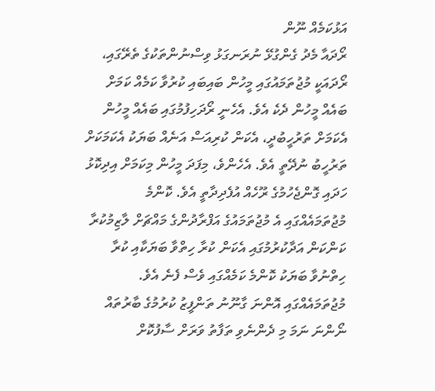އަޅުކަމެއް ނޫން
ރޯދައާ މެދު ގެންގުޅޭ ނުރަނގަޅު ވިސްނުންތަކުގެ ތެރޭގައި، ރޯދައަކީ މުޖުތަމައުގައި މީހުން ބައިބައި ކުރުވާ ކަމެއް ކަމަށް ބައެއް މީހުން ދެކެ އެވެ. އެހެނީ ރޯދަހިފުމުގައި ބައެއް މީހުން އެކަމަށް ތަރުހީބުދީ، އެކަން ކުރިއަސް އަނެއް ބަޔަކު އެކަމަކަށް ތަރުހީބު ނުދޭތީ އެވެ. އެހެންވެ، މިފަދަ މީހުން މިކަމަށް އިދިކޮޅު ހަދައި ގޮންޖެހުމުގެ ރޫހެއް އުފެދިދާތީ އެވެ. ކޮންމެ މުޖުތަމައެއްގައި އެ މުޖުތަމައުގެ އަފްރާދުންގެ މައްޗަށް ލާޒިމުކުރާ ކަންކަން އަދާކުރުމުގައި އެކަން ކުރާ ހިތްވާ ބަޔަކާއި ކުރާ ހިތްނުވާ ބަޔަކު ކޮންމެ ކަމެއްގައި ވެސް ފެނެ އެވެ. މުޖުތަމައެއްގައި އޮންނަ ގާނޫނު ތަންފީޒު ކުރުމުގެ ބާރުތައް ނޯންނަ ނަމަ މި ދެންނެވި ތަފާތު ވަރަށް ސާފުކޮށް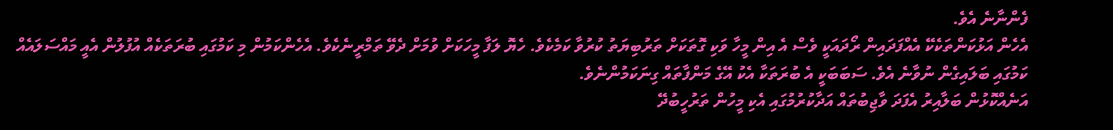ފެންނާނެ އެވެ.
އެހެން އަޅުކަންތަކެކޭ އެއްފަދައިން ރޯދައަކީ ވެސް އެ އިން މީހާ ވަކި ގޮތަކަށް ތަރުބިޔަތު ކުރުވާ ކަމެކެވެ. ހެޔޮ ލަފާ މީހަކަށް ވުމަށް ދެވޭ ތަމްރީނެކެވެ. އެހެންކަމުން މި ކަމުގައި ބުރަތަކެއް އުފުލުން އެއީ މައްސަލައެއް ކަމުގައި ބަލައިގެން ނުވާނެ އެވެ. ސަބަބަކީ އެ ބުރަތަކާ އެކު އޭގެ މަންފާތައް ގިނަކަމުންނެވެ.
އަނެއްކޮޅުން ބަލާއިރު އެފަދަ ވާޖިބުތައް އަދާކުރުމުގައި އެކި މީހުން ތަރުހީބުދޭ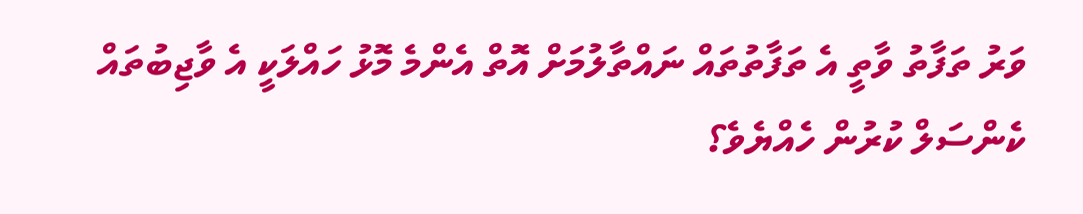ވަރު ތަފާތު ވާތީ އެ ތަފާތުތައް ނައްތާލުމަށް އޮތް އެންމެ މޮޅު ހައްލަކީ އެ ވާޖިބުތައް ކެންސަލް ކުރުން ހެއްޔެވެ؟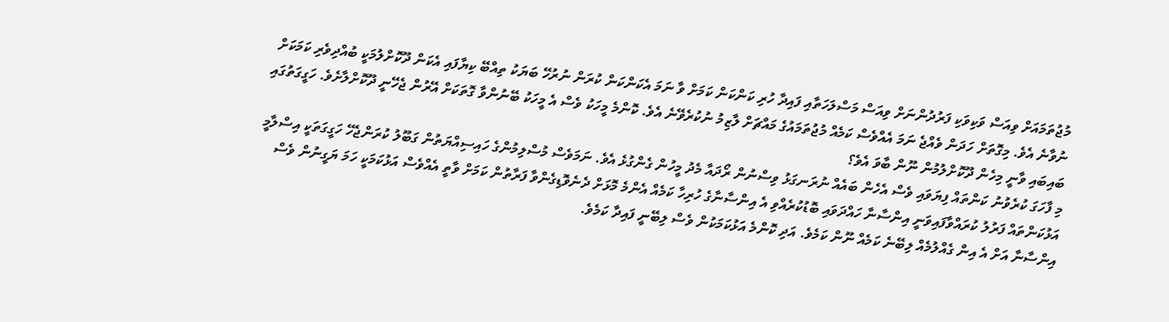މުޖުތަމައަށް ވިއަސް ވަކިވަކި ފަރުދުންނަށް ވިއަސް މަސްލަހަތާއި ފައިދާ ހުރި ކަންކަން ކަމަށް ވާ ނަމަ އެކަންކަން ކުރަން ނުރުހޭ ބަޔަކު ތިއްބޭ ކިޔާފައި އެކަން ދޫކޮށްލުމަކީ ބުއްދިވެރި ކަމަކަށް ނުވާނެ އެވެ. މިގޮތަށް ހަދަން ވެއްޖެ ނަމަ އެއްވެސް ކަމެއް މުޖުތަމައުގެ މައްޗަށް ލާޒިމު ނުކުރެވޭނެ އެވެ. ކޮންމެ މީހަކު ވެސް އެ މީހަކު ބޭނުންވާ ގޮތަކަށް އޭރުން ޖެހޭނީ ދޫކޮށްލާށެވެ. ހަގީގަތުގައި ބައިބައި ވާނީ މިހެން ދޫކޮށްލުމުން ނޫން ބާވަ އެވެ؟
މި ފާހަގަ ކުރެވުނު ކަންތައް ފިޔަވައި ވެސް އެހެން ބައެއް ނުރަނގަޅު ވިސްނުން ރޯދައާ މެދު މީހުން ގެންގުޅެ އެވެ. ނަމަވެސް މުސްލިމުންގެ ހައިސިއްޔަތުން ގަބޫލު ކުރަންޖެހޭ ހަގީގަތަކީ އިސްލާމީ އަޅުކަންތައް ފަރުލު ކުރައްވާފައިވަނީ އިންސާނާ ހައްދަވައި ބޮޑުކުރެއްވި އެ އިންސާނާގެ ހުރިހާ ކަމެއް އެންމެ މޮޅަށް ދެނެވޮޑިގެންވާ ފަރާތުން ކަމަށް ވާތީ އެއްވެސް އަޅުކަމަކީ ހަމަ ޔަގީނުން ވެސް އިންސާނާ އަށް އެ އިން ގެއްލުމެއް ލިބޭނެ ކަމެއް ނޫން ކަމެވެ. އަދި ކޮންމެ އަޅުކަމަކުން ވެސް ލިބޭނީ ފައިދާ ކަމެވެ.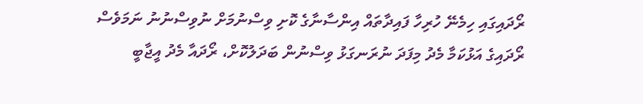ރޯދައިގައި ހިމެނޭ ހުރިހާ ފައިދާތައް އިންސާނާގެ ކޮށި ވިސްނުމަށް ނުވިސްނުނު ނަމަވެސް ރޯދައިގެ އަޅުކަމާ މެދު މިފަދަ ނުރަނގަޅު ވިސްނުން ބަދަލުކޮށް، ރޯދައާ މެދު އީޖާބީ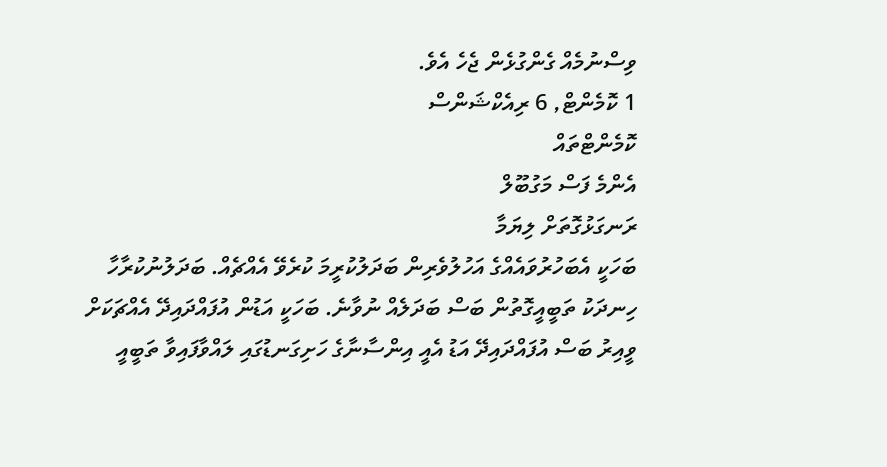ވިސްނުމެއް ގެންގުޅެން ޖެހެ އެވެ.
1 ކޮމެންޓް, 6 ރިއެކްޝަންސް
ކޮމެންޓްތައް
އެންމެ ފަސް މަގުބޫލް
ރަނގަޅުގޮތަށް ލިޔަމާ
ބަހަކީ އެބަހުރުވައެއްގެ އަހުލުވެރިން ބަދަލުކުރީމަ ކުރެވޭ އެއްޗެއް. ބަދަލުނުކުރާހާ ހިނދަކު ތަބީއީގޮތުން ބަސް ބަދަލެއް ނުވާނެ. ބަހަކީ އަޑުން އުފައްދައިދޭ އެއްޗަކަށް ވީއިރު ބަސް އުފައްދައިދޭ އަޑު އެއީ އިންސާނާގެ ހަށިގަނޑުގައި ލައްވާފައިވާ ތަބީއީ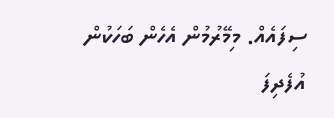ސިފައެއް. މިމޭރުމުން އެހެން ބަހަކުން އުފެދިފަ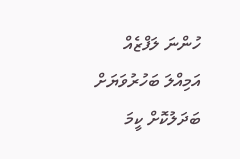ހުންނަ ލަފްޒެއް އަމިއްލަ ބަހުރުވަޔަށް ބަދަލުކޮށް ކީމަ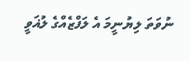ނުވަތަ ލިޔުނީމަ އެ ލަފްޒެއްގެ ލުޣަވީ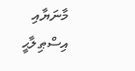މާނަޔާއި އިސްޠިލާޙީ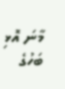މާނަ އޮޅި ބަހުގެ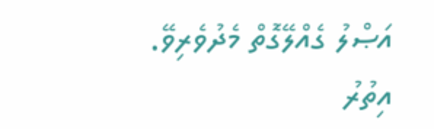އަޞްލު ގެއްލޭގޮތް މެދުވެރިވޭ.
އިތުރު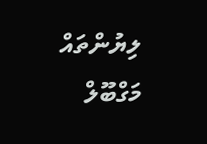ލިޔުންތައް
މަގްބޫލް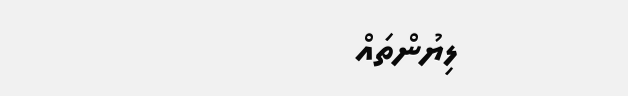ލިޔުންތައް